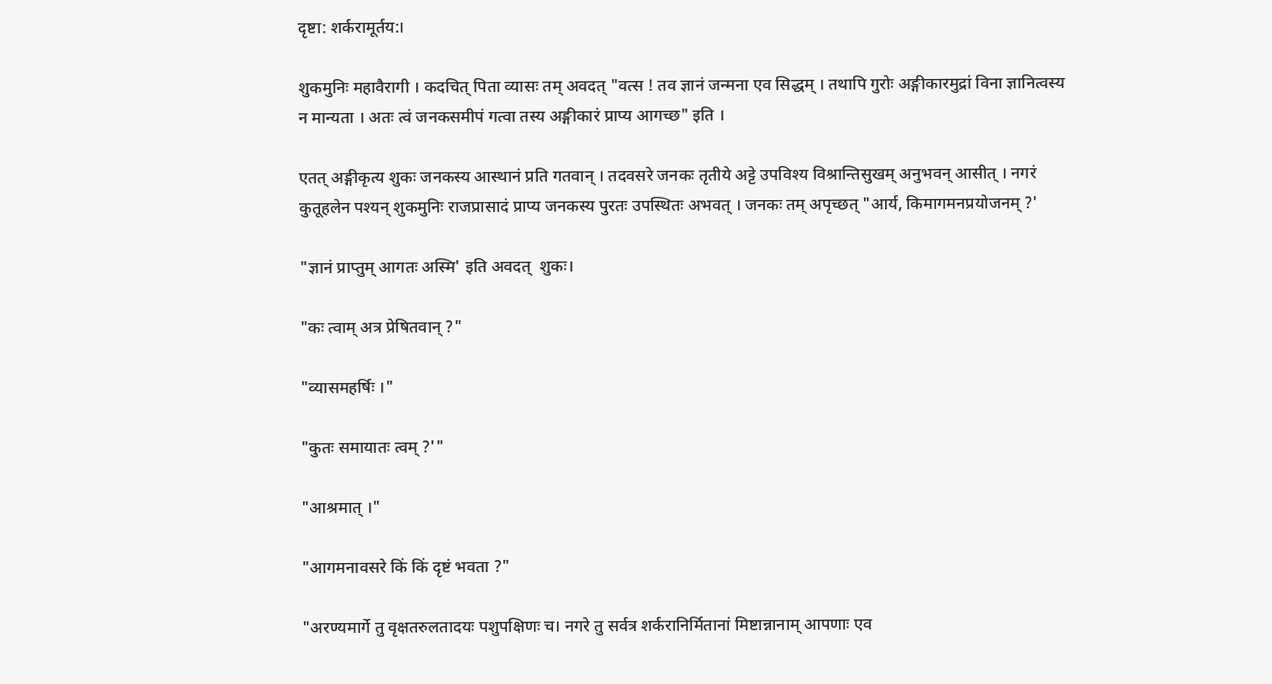दृष्टा: शर्करामूर्तय:।

शुकमुनिः महावैरागी । कदचित् पिता व्यासः तम् अवदत् "वत्स ! तव ज्ञानं जन्मना एव सिद्धम् । तथापि गुरोः अङ्गीकारमुद्रां विना ज्ञानित्वस्य न मान्यता । अतः त्वं जनकसमीपं गत्वा तस्य अङ्गीकारं प्राप्य आगच्छ" इति ।

एतत् अङ्गीकृत्य शुकः जनकस्य आस्थानं प्रति गतवान् । तदवसरे जनकः तृतीये अट्टे उपविश्य विश्रान्तिसुखम् अनुभवन् आसीत् । नगरं कुतूहलेन पश्यन् शुकमुनिः राजप्रासादं प्राप्य जनकस्य पुरतः उपस्थितः अभवत् । जनकः तम् अपृच्छत् "आर्य, किमागमनप्रयोजनम् ?'

"ज्ञानं प्राप्तुम् आगतः अस्मि' इति अवदत्  शुकः।

"कः त्वाम् अत्र प्रेषितवान् ?"

"व्यासमहर्षिः ।"

"कुतः समायातः त्वम् ?'"

"आश्रमात् ।"

"आगमनावसरे किं किं दृष्टं भवता ?"

"अरण्यमार्गे तु वृक्षतरुलतादयः पशुपक्षिणः च। नगरे तु सर्वत्र शर्करानिर्मितानां मिष्टान्नानाम् आपणाः एव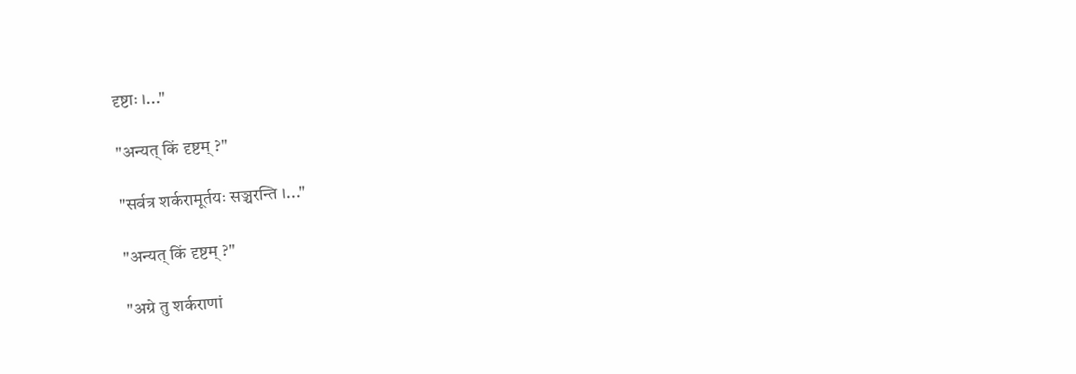दृष्टाः ।..."

"अन्यत् किं दृष्टम् ?"

"सर्वत्र शर्करामूर्तयः सञ्चरन्ति ।..."

"अन्यत् किं दृष्टम् ?"

"अग्रे तु शर्कराणां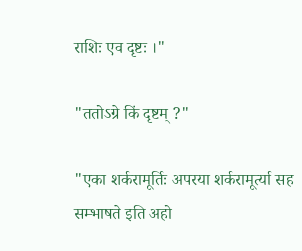राशिः एव दृष्टः ।"

"ततोऽग्रे किं दृष्टम् ?"

"एका शर्करामूर्तिः अपरया शर्करामूर्त्या सह सम्भाषते इति अहो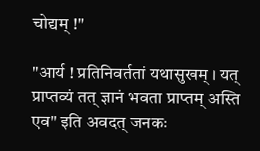चोद्यम् !"

"आर्य ! प्रतिनिवर्ततां यथासुखम् । यत् प्राप्तव्यं तत् ज्ञानं भवता प्राप्तम् अस्ति एव" इति अवदत् जनकः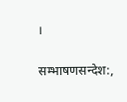।

सम्भाषणसन्देश:,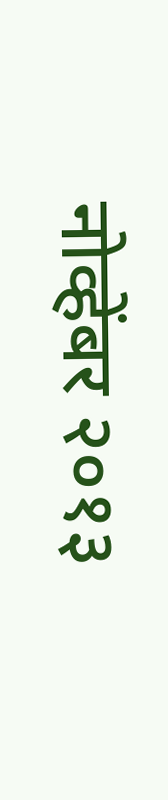नोव्हेंबर २०१३